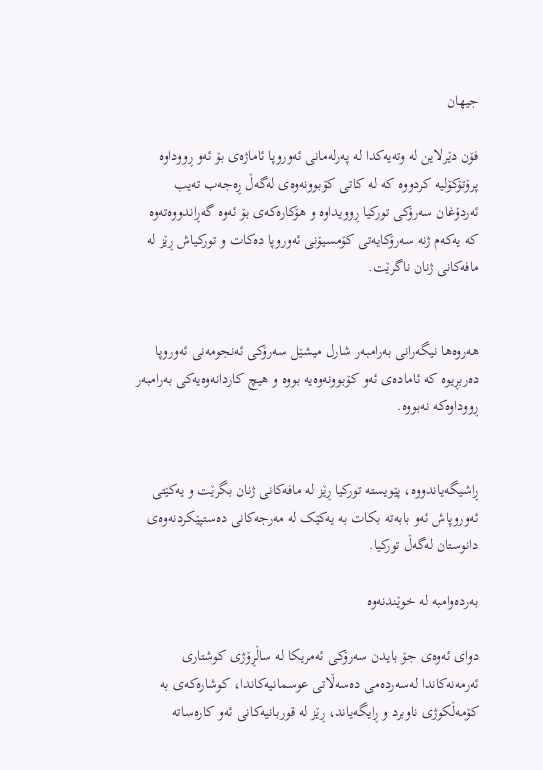جیهان

فۆن دێرلاین لە وتەیەکدا لە پەرلەمانی ئەوروپا ئاماژەی بۆ ئەو ڕووداوە پرۆتۆکۆلیە کردووە کە لە کاتی کۆبوونەوەی لەگەڵ ڕەجەب تەیب ئەردۆغان سەرۆکی تورکیا ڕوویداوە و ھۆکارەکەی بۆ ئەوە گەڕاندووەتەوە کە یەکەم ژنە سەرۆکایەتی کۆمسیۆنی ئەوروپا دەکات و تورکیاش ڕێز لە مافەکانی ژنان ناگرێت.


ھەروەھا نیگەرانی بەرامبەر شارل میشێل سەرۆکی ئەنجومەنی ئەوروپا دەربڕیوە کە ئامادەی ئەو کۆبوونەوەیە بووە و ھیچ کاردانەوەیەکی بەرامبەر ڕووداوەکە نەبووە.


ڕاشیگەیاندووە، پێویستە تورکیا ڕێز لە مافەکانی ژنان بگرێت و یەکێتی ئەوروپاش ئەو بابەتە بکات بە یەکێک لە مەرجەکانی دەستپێکردنەوەی دانوستان لەگەڵ تورکیا.

بەردەوامبە لە خوێندنەوە

دوای ئەوەی جۆ بایدن سەرۆکی ئەمریکا لە ساڵڕۆژی کوشتاری ئەرمەنەکاندا لەسەردەمی دەسەڵاتی عوسمانیەکاندا، کوشارەکەی بە کۆمەڵکوژی ناوبرد و ڕایگەیاند، ڕێز لە قوربانیەکانی ئەو کارەساتە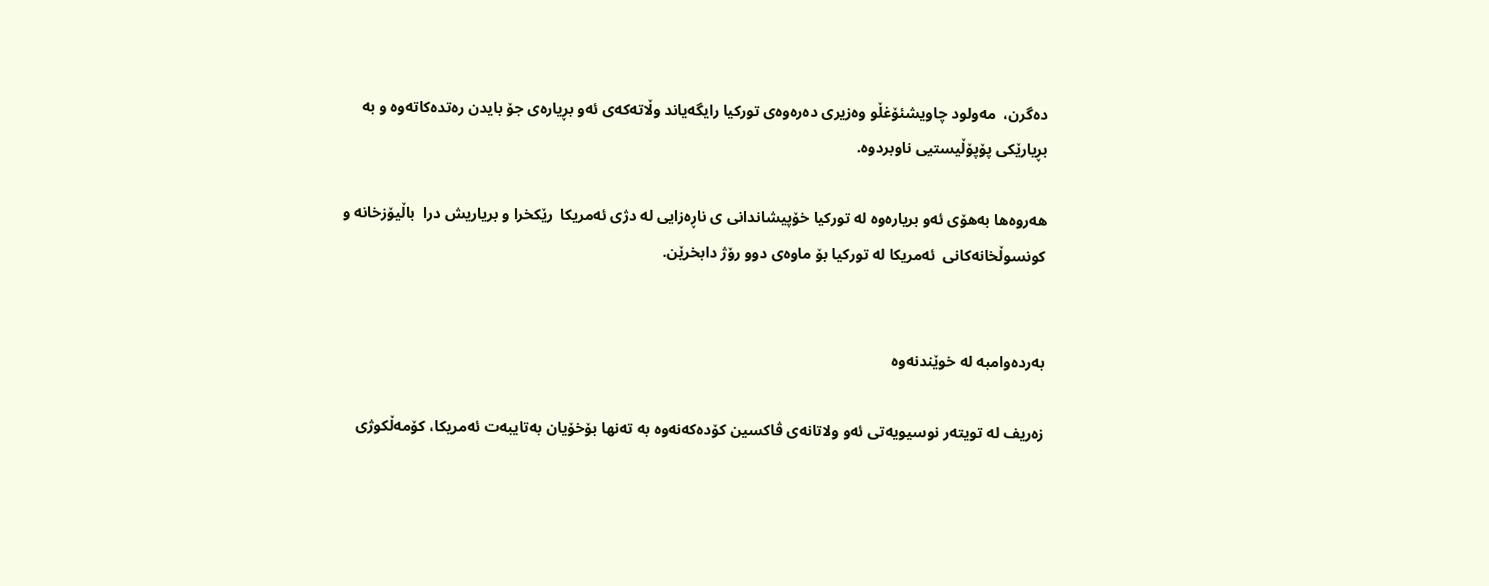دەگرن،  مەولود چاویشئۆغڵو وەزیری دەرەوەی تورکیا رایگەیاند وڵاتەکەی ئەو بڕیارەی جۆ بایدن رەتدەکاتەوە و بە بڕیارێکی پۆپۆڵیستیی ناوبردوە.

ھەروەھا بەھۆی ئەو بریارەوە لە تورکیا خۆپیشاندانی ی ناڕەزایی لە دژی ئەمریکا  رێکخرا و بریاریش درا  باڵیۆزخانە و کونسوڵخانەکانی  ئەمریکا لە تورکیا بۆ ماوەی دوو رۆژ دابخرێن.


بەردەوامبە لە خوێندنەوە

زەریف لە تویتەر نوسیویەتی ئەو ولاتانەی ڤاکسین کۆدەکەنەوە بە تەنھا بۆخۆیان بەتایبەت ئەمریکا، کۆمەڵکوژی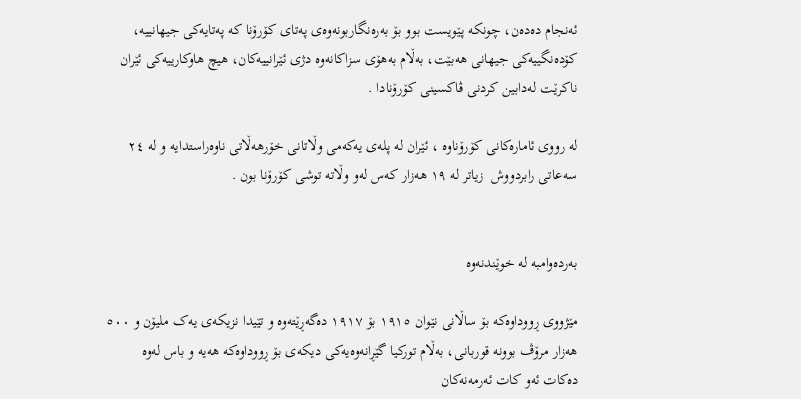ئەنجام دەدەن، چونکە پێویست بوو بۆ بەرەنگاربونەوەی پەتای کۆرۆنا کە پەتایەکی جیھانییە، کۆدەنگییەکی جیھانی ھەبێت، بەڵام بەھۆی سزاکانەوە دژی ئێرانییەکان، ھیچ ھاوکارییەکی ئێران ناکرێت لەدابین کردنی ڤاکسینی کۆرۆنادا .

لە رووی ئامارەکانی کۆرۆناوە ، ئێران لە پلەی یەکەمی وڵاتانی خۆرھەڵاتی ناوەراستدایە و لە ٢٤ سەعاتی رابردووش  زیاتر لە ١٩ ھەزار کەس لەو وڵاتە توشی کۆرۆنا بون .


بەردەوامبە لە خوێندنەوە

مێژووی ڕووداوەکە بۆ ساڵانی نێوان ١٩١٥ بۆ ١٩١٧ دەگەڕێتەوە و تێیدا نزیکەی یەک ملیۆن و ٥٠٠ ھەزار مرۆڤ بوونە قوربانی، بەڵام تورکیا گێڕانەوەیەکی دیکەی بۆ ڕووداوەکە ھەیە و باس لەوە دەکات ئەو کات ئەرمەنەکان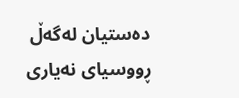دەستیان لەگەڵ ڕووسیای نەیاری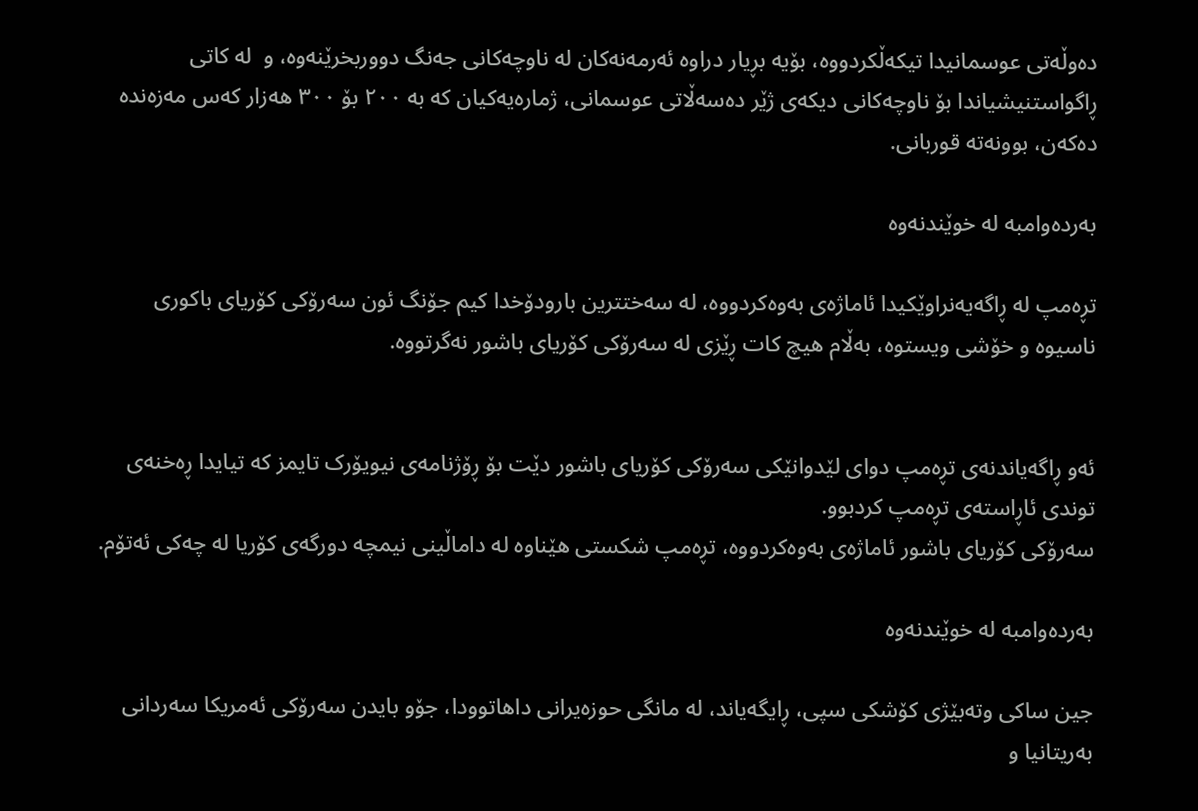دەوڵەتی عوسمانیدا تیکەڵکردووە، بۆیە بڕیار دراوە ئەرمەنەکان لە ناوچەکانی جەنگ دووربخرێنەوە، و  لە کاتی ڕاگواستنیشیاندا بۆ ناوچەکانی دیکەی ژێر دەسەڵاتی عوسمانی، ژمارەیەکیان کە بە ٢٠٠ بۆ ٣٠٠ ھەزار کەس مەزەندە دەکەن، بوونەتە قوربانی.

بەردەوامبە لە خوێندنەوە

تڕەمپ لە ڕاگەیەنراوێکیدا ئاماژەی بەوەکردووە، لە سەختترین بارودۆخدا کیم جۆنگ ئون سەرۆکی کۆریای باکوری ناسیوە و خۆشی ویستوە، بەڵام ھیچ کات ڕێزی لە سەرۆکی کۆریای باشور نەگرتووە.


ئەو ڕاگەیاندنەی تڕەمپ دوای لێدوانێکی سەرۆکی کۆریای باشور دێت بۆ ڕۆژنامەی نیویۆرک تایمز کە تیایدا ڕەخنەی توندی ئاڕاستەی تڕەمپ کردبوو.
سەرۆکی کۆریای باشور ئاماژەی بەوەکردووە، تڕەمپ شکستی ھێناوە لە داماڵینی نیمچە دورگەی کۆریا لە چەکی ئەتۆم.

بەردەوامبە لە خوێندنەوە

جین ساکی وتەبێژی کۆشکی سپی، ڕایگەیاند، لە مانگی حوزەیرانی داھاتوودا، جۆو بایدن سەرۆکی ئەمریکا سەردانی بەریتانیا و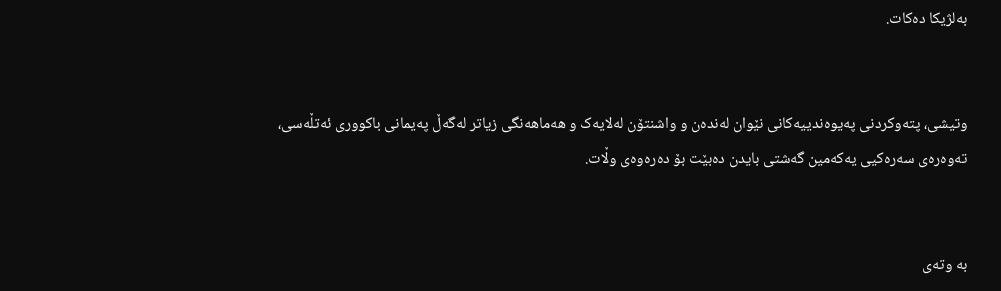بەلژیکا دەکات.


وتیشی، پتەوکردنی پەیوەندییەکانی نێوان لەندەن و واشنتۆن لەلایەک و ھەماھەنگی زیاتر لەگەڵ پەیمانی باکووری ئەتڵەسی، تەوەرەی سەرەکیی یەکەمین گەشتی بایدن دەبێت بۆ دەرەوەی وڵات.


بە وتەی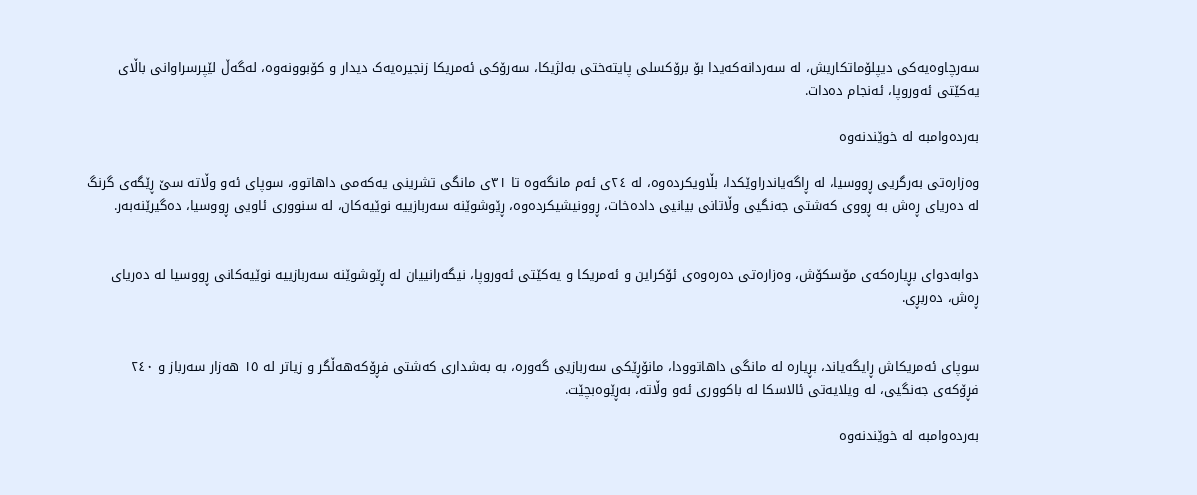سەرچاوەیەکی دیپلۆماتکاریش، لە سەردانەکەیدا بۆ برۆکسلی پایتەختی بەلژیکا، سەرۆکی ئەمریکا زنجیرەیەک دیدار و کۆبوونەوە، لەگەڵ لێپرسراوانی باڵای یەکێتی ئەوروپا، ئەنجام دەدات.

بەردەوامبە لە خوێندنەوە

وەزارەتی بەرگریی ڕووسیا، لە ڕاگەیاندراوێکدا، بڵاویکردەوە، لە ٢٤ی ئەم مانگەوە تا ٣١ی مانگی تشرینی یەکەمی داھاتوو، سوپای ئەو وڵاتە سێ ڕێگەی گرنگ لە دەریای ڕەش بە ڕووی کەشتی جەنگیی وڵاتانی بیانیی دادەخات، ڕوونیشیکردەوە، ڕێوشوێنە سەربازییە نوێیەکان، لە سنووری ئاویی ڕووسیا، دەگیرێنەبەر.


دوابەدوای بڕیارەکەی مۆسکۆش، وەزارەتی دەرەوەی ئۆکراین و ئەمریکا و یەکێتی ئەوروپا، نیگەرانییان لە ڕێوشوێنە سەربازییە نوێیەکانی ڕووسیا لە دەریای ڕەش، دەربڕی.


سوپای ئەمریکاش ڕایگەیاند، بڕیارە لە مانگی داھاتوودا، مانۆڕێکی سەربازیی گەورە، بە بەشداری کەشتی فڕۆکەھەڵگر و زیاتر لە ١٥ ھەزار سەرباز و ٢٤٠ فڕۆکەی جەنگیی، لە ویلایەتی ئالاسکا لە باکووری ئەو وڵاتە، بەڕێوەبچێت.

بەردەوامبە لە خوێندنەوە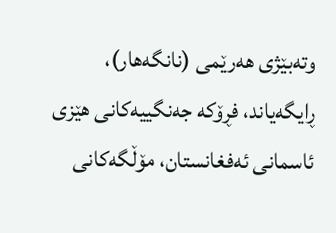وتەبێژی ھەرێمی (نانگەھار)، ڕایگەیاند، فڕۆکە جەنگییەکانی ھێزی ئاسمانی ئەفغانستان، مۆڵگەکانی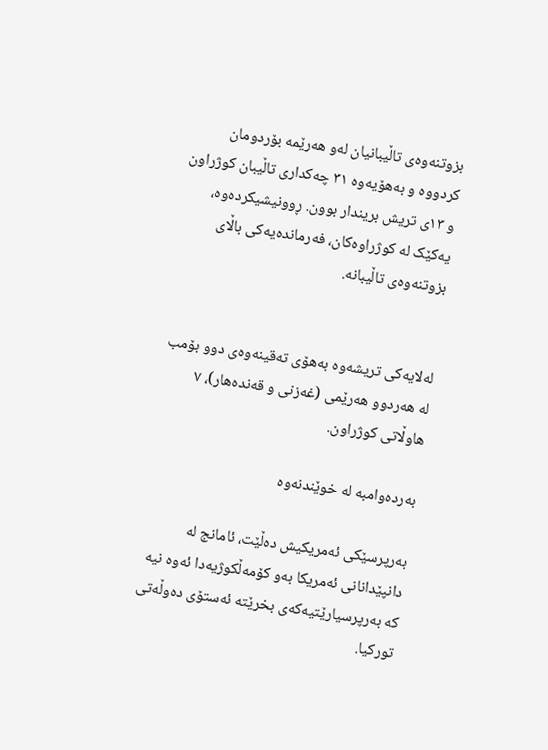بزوتنەوەی تاڵیبانیان لەو ھەرێمە بۆردومان کردووە و بەھۆیەوە ٣١ چەکداری تاڵیبان کوژراون و ١٣ی تریش بریندار بوون. ڕوونیشیکردەوە، یەکێک لە کوژراوەکان، فەرماندەیەکی باڵای بزوتنەوەی تاڵیبانە.


لەلایەکی تریشەوە بەھۆی تەقینەوەی دوو بۆمب لە ھەردوو ھەرێمی (غەزنی و قەندەھار)، ٧ ھاوڵاتی کوژراون.

بەردەوامبە لە خوێندنەوە

بەرپرسێکی ئەمریکیش دەڵێت، ئامانج لە دانپێدانانی ئەمریکا بەو کۆمەڵکوژیەدا ئەوە نیە کە بەرپرسیارێتیەکەی بخرێتە ئەستۆی دەوڵەتی تورکیا.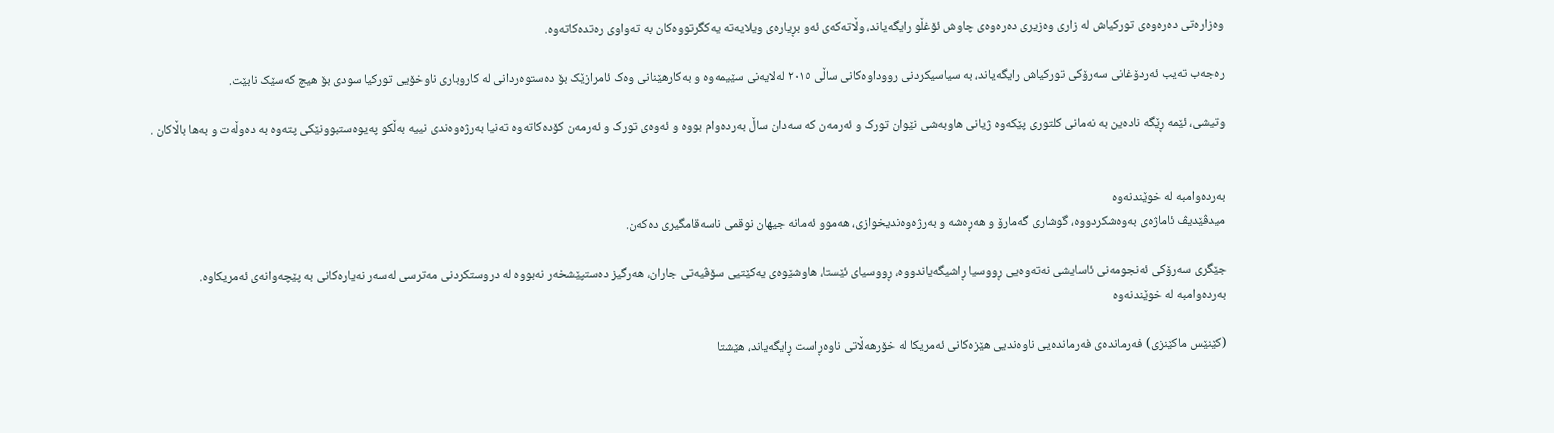وەزارەتی دەرەوەی تورکیاش لە زاری وەزیری دەرەوەی چاوش ئۆغڵو رایگەیاند، وڵاتەکەی ئەو بڕیارەی ویلایەتە یەکگرتووەکان بە تەواوی رەتدەکاتەوە.

رەجەب تەیب ئەردۆغانی سەرۆکی تورکیاش رایگەیاند، بە سیاسیکردنی رووداوەکانی ساڵی ٢٠١٥ لەلایەنی سێیمەوە و بەکارھێنانی وەک ئامرازێک بۆ دەستوەردانی لە کاروباری ناوخۆیی تورکیا سودی بۆ ھیچ کەسێک نابێت.

وتیشی، ئێمە ڕێگە نادەین بە نەمانی کلتوری پێکەوە ژیانی ھاوبەشی نێوان تورک و ئەرمەن کە سەدان ساڵ بەردەوام بووە و ئەوەی تورک و ئەرمەن کۆدەکاتەوە تەنیا بەرژەوەندی نییە بەڵکو پەیوەستبوونێکی پتەوە بە دەوڵەت و بەھا باڵاکان .


بەردەوامبە لە خوێندنەوە
میدڤێدیڤ ئاماژەی بەوەشکردووە، گوشاری گەمارۆ و ھەڕەشە و بەرژەوەندیخوازی، ھەموو ئەمانە جیھان نوقمی ناسەقامگیری دەکەن.

جێگری سەرۆکی ئەنجومەنی ئاسایشی نەتەوەیی ڕووسیا ڕاشیگەیاندووە، ڕووسیای ئێستا، ھاوشێوەی یەکێتیی سۆڤیەتی جاران، ھەرگیز دەستپێشخەر نەبووە لە دروستکردنی مەترسی لەسەر نەیارەکانی بە پێچەوانەی ئەمریکاوە.
بەردەوامبە لە خوێندنەوە

(کێنێس ماکێنزی) فەرماندەی فەرماندەیی ناوەندیی ھێزەکانی ئەمریکا لە خۆرھەڵاتی ناوەڕاست ڕایگەیاند، ھێشتا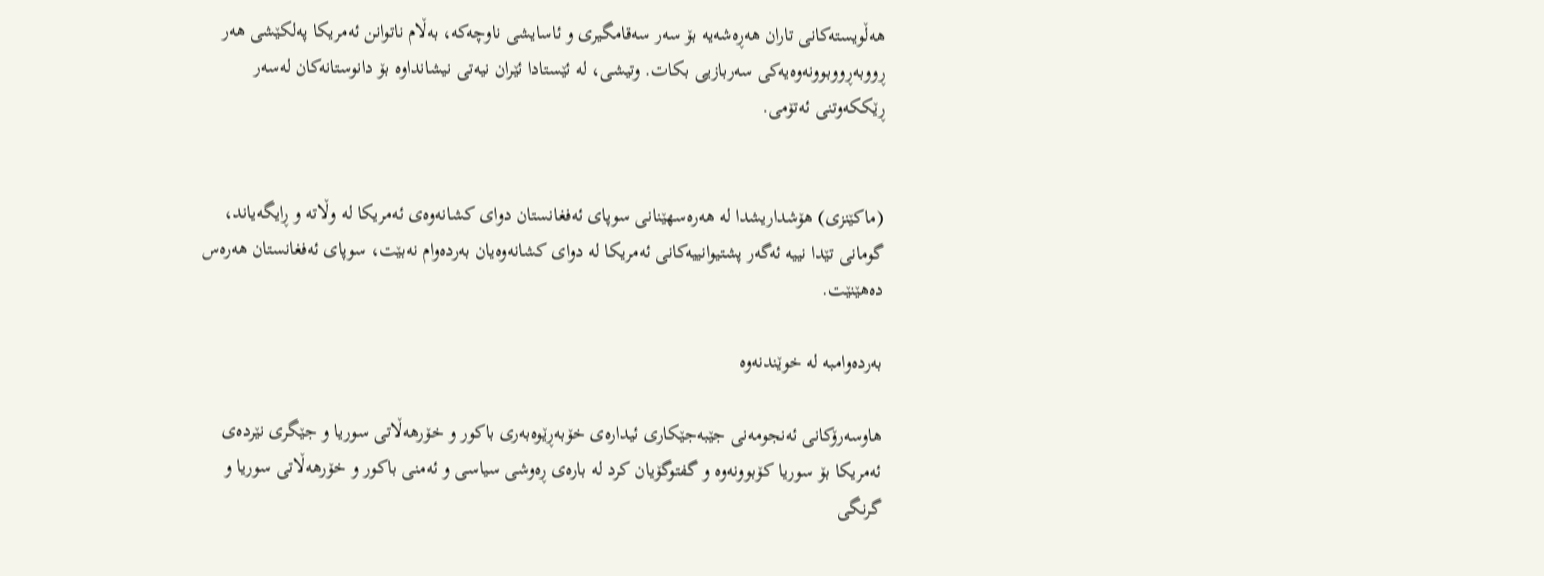ھەڵویستەکانی تاران ھەڕەشەیە بۆ سەر سەقامگیری و ئاسایشی ناوچەکە، بەڵام ناتوانن ئەمریکا پەلکێشی ھەر ڕووبەڕووبوونەوەیەکی سەربازیی بکات. وتیشی، لە ئێستادا ئێران نیەتی نیشانداوە بۆ دانوستانەکان لەسەر ڕێککەوتنی ئەتۆمی.


(ماکێنزی) ھۆشداریشدا لە ھەرەسھێنانی سوپای ئەفغانستان دوای کشانەوەی ئەمریکا لە وڵاتە و ڕایگەیاند، گومانی تێدا نییە ئەگەر پشتیوانییەکانی ئەمریکا لە دوای کشانەوەیان بەردەوام نەبێت، سوپای ئەفغانستان ھەرەس دەھێنێت.

بەردەوامبە لە خوێندنەوە

ھاوسەرۆکانی ئەنجومەنی جێبەجێکاری ئیدارەی خۆبەڕێوەبەری باکور و خۆرھەڵاتی سوریا و جێگری نێردەی ئەمریکا بۆ سوریا کۆبوونەوە و گفتوگۆیان کرد لە بارەی ڕەوشی سیاسی و ئەمنی باکور و خۆرھەڵاتی سوریا و گرنگی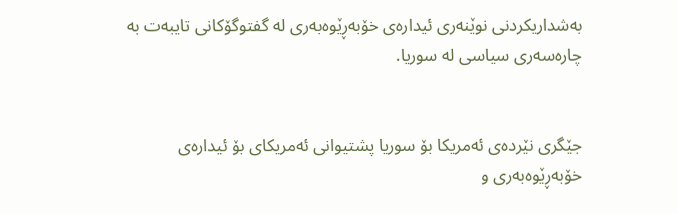بەشداریکردنی نوێنەری ئیدارەی خۆبەڕێوەبەری لە گفتوگۆکانی تایبەت بە چارەسەری سیاسی لە سوریا.


جێگری نێردەی ئەمریکا بۆ سوریا پشتیوانی ئەمریکای بۆ ئیدارەی خۆبەڕێوەبەری و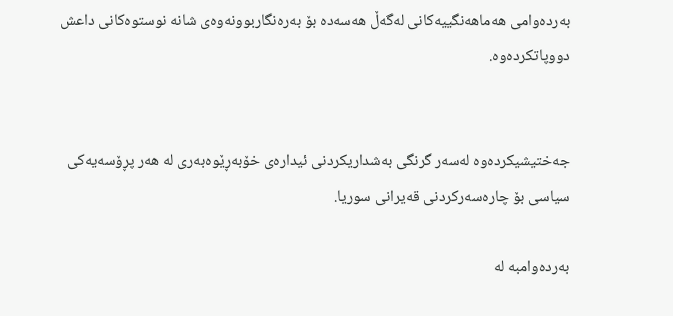بەردەوامی ھەماھەنگییەکانی لەگەڵ ھەسەدە بۆ بەرەنگاربوونەوەی شانە نوستوەکانی داعش دووپاتکردەوە.


جەختیشیکردەوە لەسەر گرنگی بەشداریکردنی ئیدارەی خۆبەڕێوەبەری لە ھەر پڕۆسەیەکی سیاسی بۆ چارەسەرکردنی قەیرانی سوریا.

بەردەوامبە لە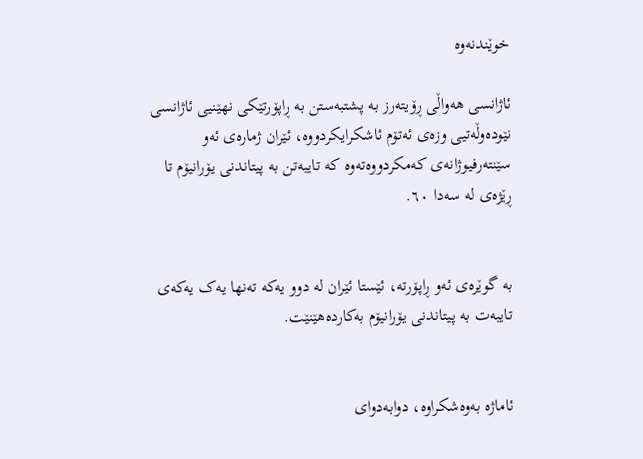خوێندنەوە

ئاژانسی ھەواڵی ڕۆیتەرز بە پشتبەستن بە ڕاپۆرتێکی نھێنیی ئاژانسی نێودەوڵەتیی وزەی ئەتۆم ئاشکرایکردووە، ئێران ژمارەی ئەو سێنتەرفیوژانەی کەمکردووەتەوە کە تایبەتن بە پیتاندنی یۆرانیۆم تا ڕێژەی لە سەدا ٦٠.


بە گوێرەی ئەو ڕاپۆرتە، ئێستا ئێران لە دوو یەکە تەنھا یەک یەکەی تایبەت بە پیتاندنی یۆرانیۆم بەکاردەھێنێت.


ئاماژە بەوەشکراوە، دوابەدوای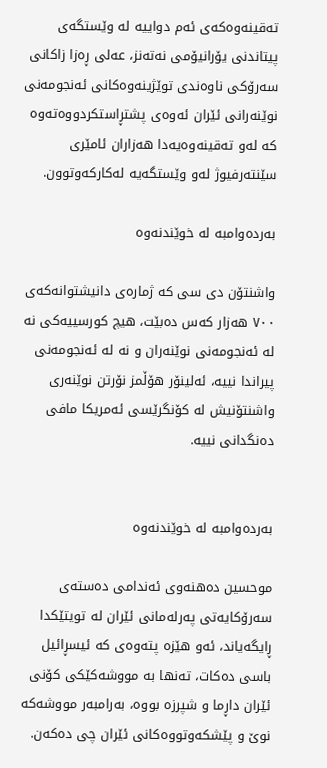تەقینەوەکەی ئەم دواییە لە وێستگەی پیتاندنی یۆرانیۆمی نەتەنز، عەلی ڕەزا زاکانی سەرۆکی ناوەندی توێژینەوەکانی ئەنجومەنی نوێنەرانی ئێران ئەوەی پشتڕاستکردووەتەوە کە لەو تەقینەوەیەدا ھەزاران ئامێری سێنتەرفیوژ لەو وێستگەیە لەکارکەوتوون.

بەردەوامبە لە خوێندنەوە

واشنتۆن دی سی کە ژمارەی دانیشتوانەکەی ٧٠٠ ھەزار کەس دەبێت، ھیچ کورسییەکی نە لە ئەنجومەنی نوێنەران و نە لە ئەنجومەنی پیراندا نییە، ئەلینۆر ھۆڵمز نۆرتن نوێنەری واشنتۆنیش لە کۆنگرێسی ئەمریکا مافی دەنگدانی نییە.


بەردەوامبە لە خوێندنەوە

موحسین دەھنەوی ئەندامی دەستەی سەرۆکایەتی پەرلەمانی ئێران لە تویتێکدا ڕایگەیاند، ئەو ھێزە پتەوەی کە ئیسڕائیل باسی دەکات، تەنھا بە مووشەکێکی کۆنی ئێران داڕما و شپرزە بووە، بەرامبەر مووشەکە نوێ و پێشکەوتووەکانی ئێران چی دەکەن.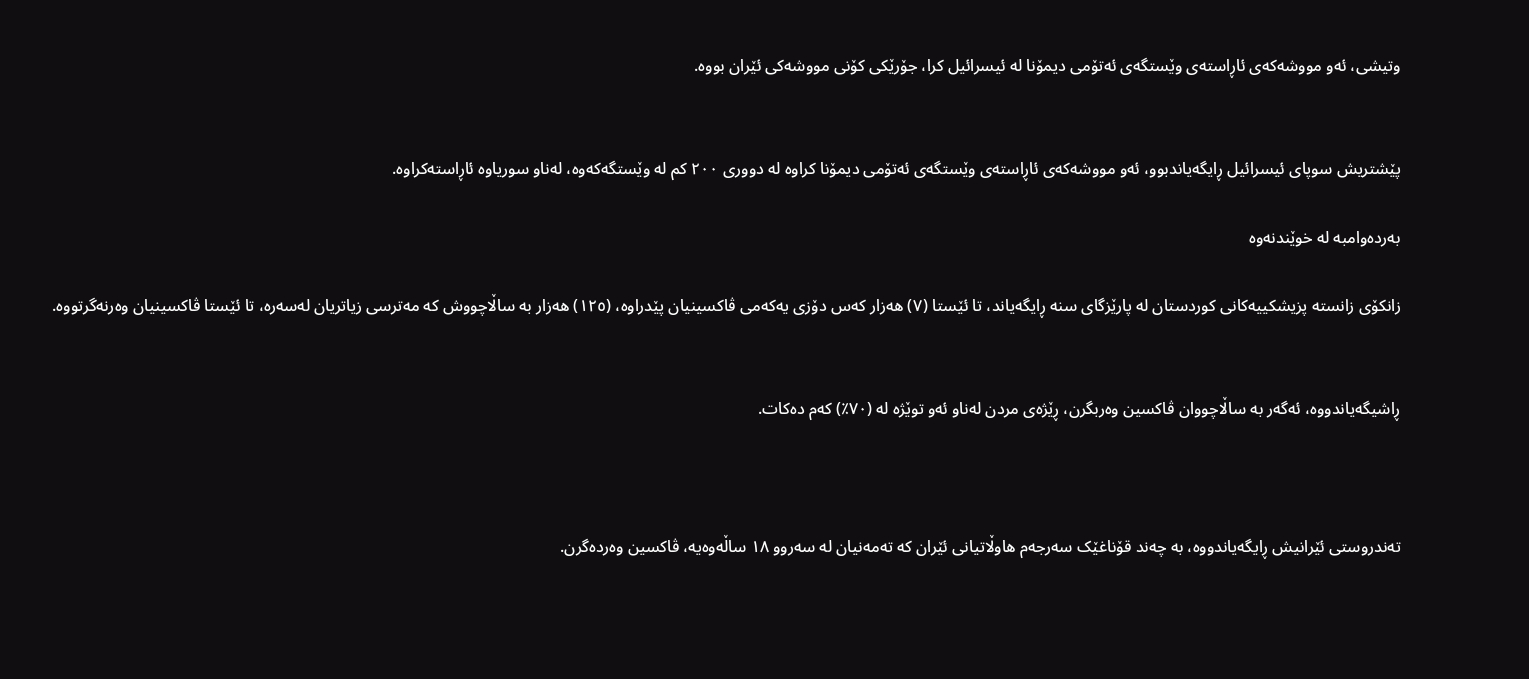وتیشی، ئەو مووشەکەی ئاڕاستەی وێستگەی ئەتۆمی دیمۆنا لە ئیسرائیل کرا، جۆرێکی کۆنی مووشەکی ئێران بووە.


پێشتریش سوپای ئیسرائیل ڕایگەیاندبوو، ئەو مووشەکەی ئاڕاستەی وێستگەی ئەتۆمی دیمۆنا کراوە لە دووری ٢٠٠ کم لە وێستگەکەوە، لەناو سوریاوە ئاڕاستەکراوە.

بەردەوامبە لە خوێندنەوە

زانکۆی زانستە پزیشکییەکانی کوردستان لە پارێزگای سنە ڕایگەیاند، تا ئێستا (٧) ھەزار کەس دۆزی یەکەمی ڤاکسینیان پێدراوە، (١٢٥) ھەزار بە ساڵاچووش کە مەترسی زیاتریان لەسەرە، تا ئێستا ڤاکسینیان وەرنەگرتووە.


ڕاشیگەیاندووە، ئەگەر بە ساڵاچووان ڤاکسین وەربگرن، ڕێژەی مردن لەناو ئەو توێژە لە (٧٠٪) کەم دەکات.



تەندروستی ئێرانیش ڕایگەیاندووە، بە چەند قۆناغێک سەرجەم ھاوڵاتیانی ئێران کە تەمەنیان لە سەروو ١٨ ساڵەوەیە، ڤاکسین وەردەگرن.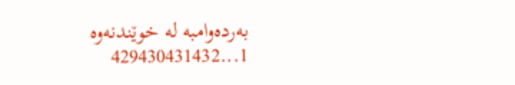بەردەوامبە لە خوێندنەوە
1...429430431432